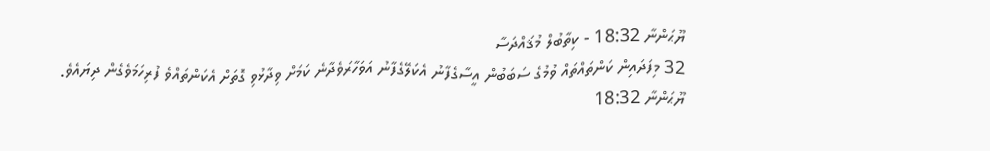ޔޫޙަންނާ 18:32 - ކިތާބުލް މުޤައްދަސާ
32 މިފަދައިން ކަންތައްތައް ވުމުގެ ސަބަބުން އީސާގެފާނު އެކަލޭގެފާނު އަވަހާރަވެދާނެ ކަމަށް ވިދާޅުވި ގޮތަށް އެކަންތައްވެ ފުރިހަމަވެގެން ދިޔައެވެ.
ޔޫޙަންނާ 18:32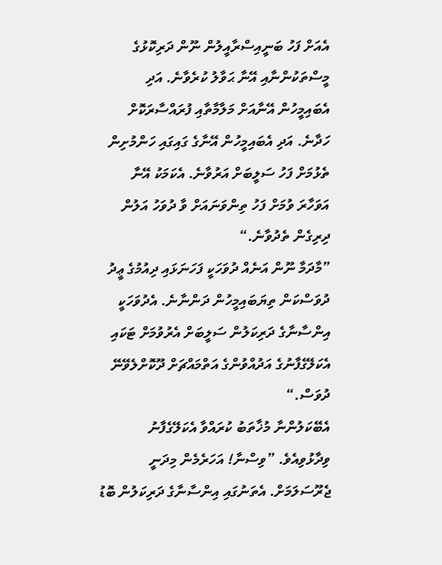އެއަށް ފަހު ބަނީއިސްރާއީލުން ނޫން ދަރިކޮޅުގެ މީސްތަކުންނާއި އޭނާ ޙަވާލު ކުރެވާނެ. އަދި އެބައިމީހުން އޭނާއަށް މަލާމާތާއި ފުރައްސާރަކޮށް ހަދާނެ. އަދި އެބައިމީހުން އޭނާގެ ގައިގައި ހަންމުށިން ތެޅުމަށް ފަހު ސަލީބަށް އަރުވާނެ. އެކަމަކު އޭނާ އަވަހާރަ ވުމަށް ފަހު ތިންވަނައަށް ވާ ދުވަހު އަލުން ދިރިގެން ތެދުވާނެ.“
”މާދަމާ ނޫން އަނެއް ދުވަހަކީ ފަހަނަޅައި ދިއުމުގެ ޢީދު ދުވަސްކަން ތިޔަބައިމީހުން ދަންނާނެ. އެދުވަހަކީ އިންސާނާގެ ދަރިކަލުން ސަލީބަށް އެރުވުމަށް ޓަކައި އެކަލޭގެފާނުގެ އަދުއްވުންގެ އަތްމައްޗަށް ދޫކޮށްލެވޭނޭ ދުވަސް.“
އެބޭކަލުންނާ މުޚާތަބު ކުރައްވާ އެކަލޭގެފާނު ވިދާޅުވިއެވެ. ”ވިސްނާ! އަހަރެމެން މިދަނީ ޖެރޫސަލަމަށް. އެތަނުގައި އިންސާނާގެ ދަރިކަލުން ބޮޑު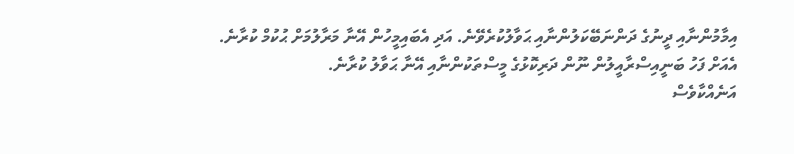އިމާމުންނާއި ދީނުގެ ދަންނަބޭކަލުންނާއި ޙަވާލުކުރެވޭނެ. އަދި އެބައިމީހުން އޭނާ މަރާލުމަށް ޙުކުމް ކުރާނެ. އެއަށް ފަހު ބަނީއިސްރާއީލުން ނޫން ދަރިކޮޅުގެ މީސްތަކުންނާއި އޭނާ ޙަވާލު ކުރާނެ.
އަނެއްކާވެސް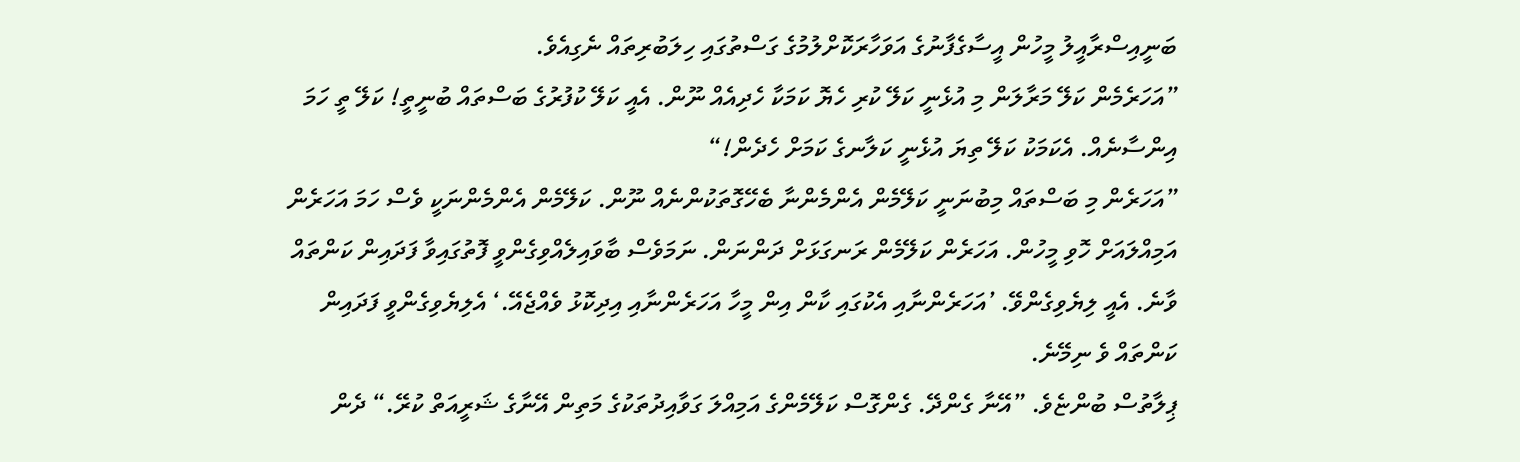ބަނީއިސްރާއީލު މީހުން އީސާގެފާނުގެ އަވަހާރަކޮށްލުމުގެ ގަސްތުގައި ހިލަބުރިތައް ނެގިއެވެ.
”އަހަރެމެން ކަލޭ މަރާލަން މި އުޅެނީ ކަލޭ ކުރި ހެޔޮ ކަމަކާ ހެދިއެއް ނޫން. އެއީ ކަލޭ ކުފުރުގެ ބަސްތައް ބުނީތީ! ކަލޭ ތީ ހަމަ އިންސާނެއް. އެކަމަކު ކަލޭ ތިޔަ އުޅެނީ ކަލާނގެ ކަމަށް ހެދެން!“
”އަހަރެން މި ބަސްތައް މިބުނަނީ ކަލޭމެން އެންމެންނާ ބެހޭގޮތަކުންނެއް ނޫން. ކަލޭމެން އެންމެންނަކީ ވެސް ހަމަ އަހަރެން އަމިއްލައަށް ހޮވި މީހުން. އަހަރެން ކަލޭމެން ރަނގަޅަށް ދަންނަން. ނަމަވެސް ބާވައިލެއްވިގެންވީ ފޮތުގައިވާ ފަދައިން ކަންތައް ވާނެ. އެއީ ލިޔެވިގެންވޭ. ’އަހަރެންނާއި އެކުގައި ކާން އިން މީހާ އަހަރެންނާއި އިދިކޮޅު ވެއްޖެއޭ.‘ އެލިޔެވިގެންވީ ފަދައިން ކަންތައް ވެ ނިމޭނެ.
ޕިލާތުސް ބުންޏެވެ. ”އޭނާ ގެންދޭ. ގެންގޮސް ކަލޭމެންގެ އަމިއްލަ ގަވާއިދުތަކުގެ މަތިން އޭނާގެ ޝަރީއަތް ކުރޭ.“ ދެން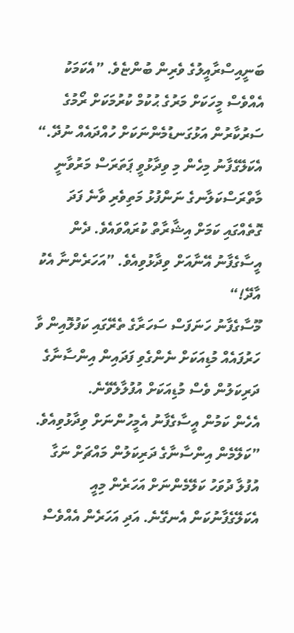ބަނީއިސްރާއީލުގެ ވެރިން ބުންޏެވެ. ”އެކަމަކު އެއްވެސް މީހަކަށް މަރުގެ ޙުކުމް ކުރުމަކަށް ރޯމުގެ ސަރުކާރުން އަޅުގަނޑުމެންނަކަށް ހުއްދައެއް ނުދޭ.“
އެކަލޭގެފާނު މިހެން މި ވިދާޅުވީ ޕަތަރަސް މަރުވާނީ މާތްރަސްކަލާނގެ ނަންފުޅު މަތިވެރި ވާނެ ފަދަ ގޮތެއްގައި ކަމަށް އިޝާރާތް ކުރައްވައެވެ. ދެން އީސާގެފާނު އޭނާއަށް ވިދާޅުވިއެވެ. ”އަހަރެންނާ އެކު އާދޭ!“
މޫސާގެފާނު ހަނަފަސް ސަހަރާގެ ތެރޭގައި ކަފުލޮއިން ވާ ހަރުފައެއް މުޑިއަކަށް ނެންގެވި ފަދައިން އިންސާނާގެ ދަރިކަލުން ވެސް މުޑިއަކަށް އުފުލާލެވޭނެ.
އެހެން ކަމުން އީސާގެފާނު އެމީހުންނަށް ވިދާޅުވިއެވެ. ”ކަލޭމެން އިންސާނާގެ ދަރިކަލުން މައްޗަށް ނަގާ އުފުލާ ދުވަހު ކަލޭމެންނަށް އަހަރެން މިއީ އެކަލޭގެފާނުކަން އެނގޭނެ. އަދި އަހަރެން އެއްވެސް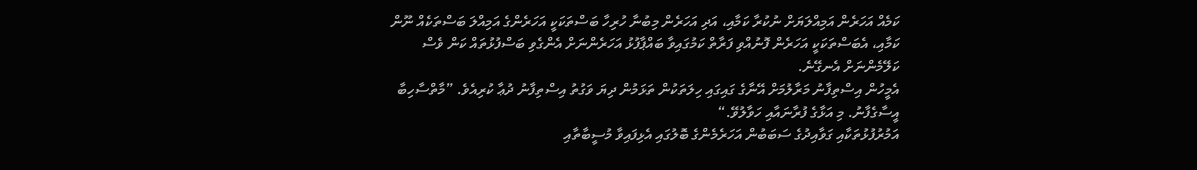ކަމެއް އަހަރެން އަމިއްލަޔަށް ނުކުރާ ކަމާއި، އަދި އަހަރެން މިބުނާ ހުރިހާ ބަސްތަކަކީ އަހަރެންގެ އަމިއްލަ ބަސްތަކެއް ނޫން ކަމާއި، އެބަސްތަކަކީ އަހަރެން ފޮނުއްވި ފަރާތް ކަމުގައިވާ ބައްޕާފުޅު އަހަރެންނަށް އެންގެވި ބަސްފުޅުތައް ކަން ވެސް ކަލޭމެންނަށް އެނގޭނެ.
އެމީހުން އިސްތިފާނު މަރާލުމަށް އޭނާގެ ގައިގައި ހިލަތަކުން ތަޅަމުން ދިޔަ ވަގުތު އިސްތިފާނު ދުޢާ ކުރިއެވެ. ”މާތްސާހިބާ އީސާގެފާނު. މި އަޅާގެ ފުރާނައާއި ހަވާލުވޭ.“
އަމުރުފުޅުތަކާއި ގަވާއިދުގެ ސަބަބުން އަހަރެމެންގެ ބޮލުގައި އެޅިފައިވާ މުސީބާތާއި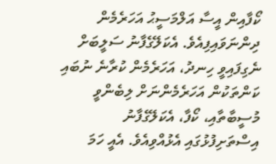ކޯފާއިން އީސާ އަލްމަސީޙު އަހަރެމެން ދިންނަވައިފިއެވެ. އެކަލޭގެފާނު ސަލީބަށް ނެގިފައިވީ ހިނދު، އަހަރެމެން ކުރާނެ ނުބައި ކަންތަކުން އަހަރެމެންނަށް ލިބެންވީ މުސީބާތާއި، ކޯފާ، އެކަލޭގެފާނު އިސްތަށިފުޅުގައި އެޅުއްވިއެވެ. އެއީ ހަމަ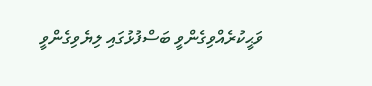ވަޙީކުރެއްވިގެންވީ ބަސްފުޅުގައި ލިޔެވިގެންވީ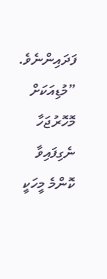ފަދައިންނެވެ. ”މުޑިއަކަށް މޮހޮރުޖަހާ ނެގިފައިވާ ކޮންމެ މީހަކީ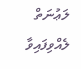ލަޢުނަތް ލެއްވިފައިވާ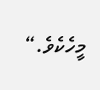މީހެކެވެ.“